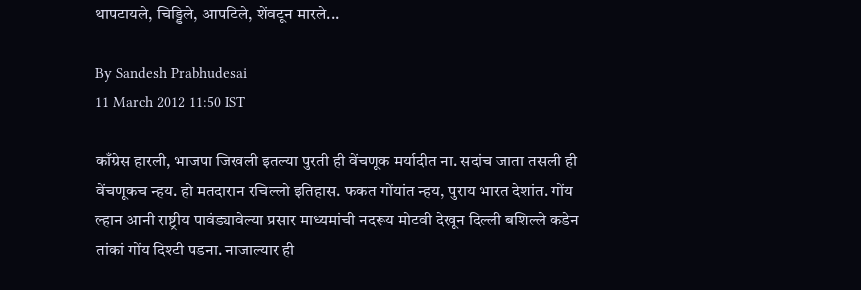थापटायले, चिड्डिले, आपटिले, शेंवटून मारले...

By Sandesh Prabhudesai
11 March 2012 11:50 IST

काँग्रेस हारली, भाजपा जिखली इतल्या पुरती ही वेंचणूक मर्यादीत ना. सदांच जाता तसली ही वेंचणूकच न्हय. हो मतदारान रचिल्लो इतिहास. फकत गोंयांत न्हय, पुराय भारत देशांत. गोंय ल्हान आनी राष्ट्रीय पावंड्यावेल्या प्रसार माध्यमांची नदरूय मोटवी देखून दिल्ली बशिल्ले कडेन तांकां गोंय दिश्टी पडना. नाजाल्यार ही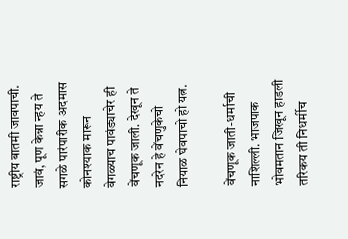राष्ट्रीय बातमी जावपाची. जावं, पूण केन्ना न्हय ते सगळे पारंपारीक अदमास कोनश्याक मारून वेगळ्याच पावंड्याचेर ही वेंचणूक जाली. देखून ते नदरेन हे वेंचणुकेचो नियाळ घेवपाचो हो यत्न.

वेंचणूक जाती-धर्माची नाशिल्ली. भाजपाक भोवमतान जिखून हाडली तरिकय ती निधर्मीच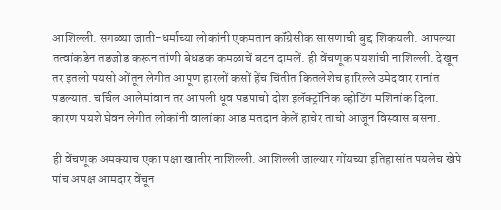आशिल्ली. सगळ्या जाती-धर्माच्या लोकांनी एकमतान कॉंग्रेसीक सासणाची बुद्द शिकयली. आपल्या तत्वांकडेन तडजोड करून तांणी बेधडक कमळाचें बटन दामलें. ही वेंचणूक पयशांची नाशिल्ली. देखून तर इतलो पयसो ओंतून लेगीत आपूण हारलों कसों हेंच चिंतीत कितलेशेच हारिल्ले उमेदवार रानांत पडल्यात. चर्चिल आलेमांवान तर आपली धूव पडपाचो दोश इलॅक्ट्रॉनिक व्होटिंग मशिनांक दिला. कारण पयशे घेवन लेगीत लोकांनी वालांका आड मतदान केलें हाचेर ताचो आजून विस्वास बसना.

ही वेंचणूक अमक्याच एका पक्षा खातीर नाशिल्ली. आशिल्ली जाल्यार गोंयच्या इतिहासांत पयलेच खेपे पांच अपक्ष आमदार वेंचून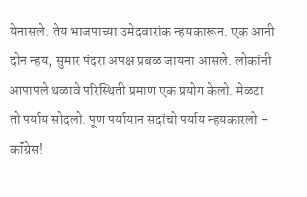येनासले. तेय भाजपाच्या उमेदवारांक न्हयकारून. एक आनी दोन न्हय, सुमार पंदरा अपक्ष प्रबळ जायना आसले. लोकांनी आपापले थळावे परिस्थिती प्रमाण एक प्रयोग केलो. मेळटा तो पर्याय सोदलो. पूण पर्यायान सदांचो पर्याय न्हयकारलो - कॉंग्रेस!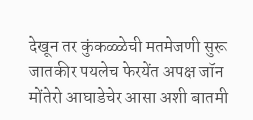देखून तर कुंकळ्ळेची मतमेजणी सुरू जातकीर पयलेच फेरयेंत अपक्ष जॉन मोंतेरो आघाडेचेर आसा अशी बातमी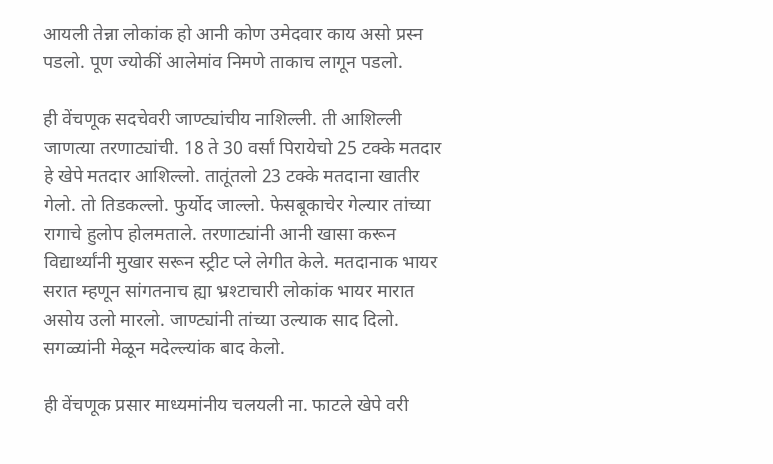आयली तेन्ना लोकांक हो आनी कोण उमेदवार काय असो प्रस्न पडलो. पूण ज्योकीं आलेमांव निमणे ताकाच लागून पडलो.

ही वेंचणूक सदचेवरी जाण्ट्यांचीय नाशिल्ली. ती आशिल्ली जाणत्या तरणाट्यांची. 18 ते 30 वर्सां पिरायेचो 25 टक्के मतदार हे खेपे मतदार आशिल्लो. तातूंतलो 23 टक्के मतदाना खातीर गेलो. तो तिडकल्लो. फुर्योद जाल्लो. फेसबूकाचेर गेल्यार तांच्या रागाचे हुलोप होलमताले. तरणाट्यांनी आनी खासा करून विद्यार्थ्यांनी मुखार सरून स्ट्रीट प्ले लेगीत केले. मतदानाक भायर सरात म्हणून सांगतनाच ह्या भ्रश्टाचारी लोकांक भायर मारात असोय उलो मारलो. जाण्ट्यांनी तांच्या उल्याक साद दिलो. सगळ्यांनी मेळून मदेल्ल्यांक बाद केलो.

ही वेंचणूक प्रसार माध्यमांनीय चलयली ना. फाटले खेपे वरी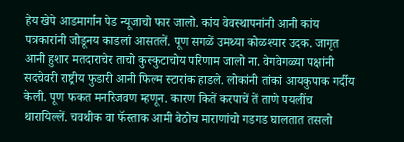हेय खेपे आडमार्गान पेड न्यूजाचो फार जालो. कांय वेवस्थापनांनी आनी कांय पत्रकारांनी जोडूनय काडलां आसतलें. पूण सगळें उमथ्या कोळश्यार उदक. जागृत आनी हुशार मतदाराचेर ताचो कुस्कुटाचोय परिणाम जालो ना. वेगवेगळ्या पक्षांनी सदचेवरी राष्ट्रीय फुडारी आनी फिल्म स्टारांक हाडले. लोकांनी तांकां आयकुपाक गर्दीय केली. पूण फकत मनरिजवण म्हणून. कारण कितें करपाचें तें ताणे पयलींच थारायिल्लें. चवथीक वा फॅस्ताक आमी बेठोच माराणांचो गडगड घालतात तसलो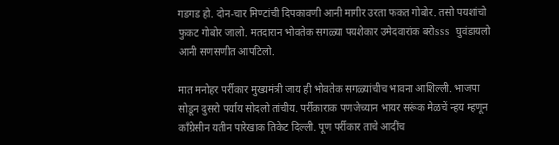गडगड हो. दोन-चार मिण्टांची दिपकावणी आनी मागीर उरता फकत गोबोर. तसो पयशांचो फुकट गोबोर जालो. मतदारान भोवतेक सगळ्या पयशेकार उमेदवारांक बरोsss  घुवंडायलो आनी सणसणीत आपटिलो.

मात मनोहर पर्रीकार मुख्यमंत्री जाय ही भोवतेक सगळ्यांचीच भावना आशिल्ली. भाजपा सोडून दुसरो पर्याय सोदलो तांचीय. पर्रीकाराक पणजेच्यान भायर सरूंक मेळचें न्हय म्हणून कॉंग्रेसीन यतीन पारेखाक तिकेट दिल्ली. पूण पर्रीकार ताचे आदींच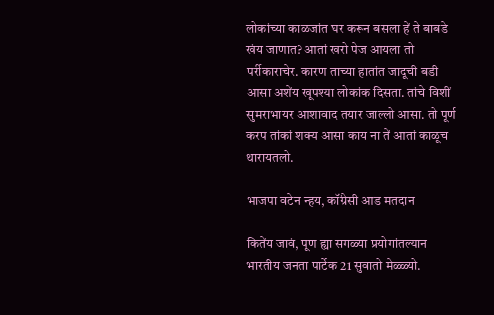लोकांच्या काळजांत घर करून बसला हें ते बाबडे खंय जाणात? आतां खरो पेज आयला तो पर्रीकाराचेर. कारण ताच्या हातांत जादूची बडी आसा अशेंय खूपश्या लोकांक दिसता. तांचे विशीं सुमराभायर आशावाद तयार जाल्लो आसा. तो पूर्ण करप तांकां शक्य आसा काय ना तें आतां काळूच थारायतलो.

भाजपा वटेन न्हय, कॉंग्रेसी आड मतदान

कितेंय जावं, पूण ह्या सगळ्या प्रयोगांतल्यान भारतीय जनता पार्टेक 21 सुवातो मेळ्ळ्यो.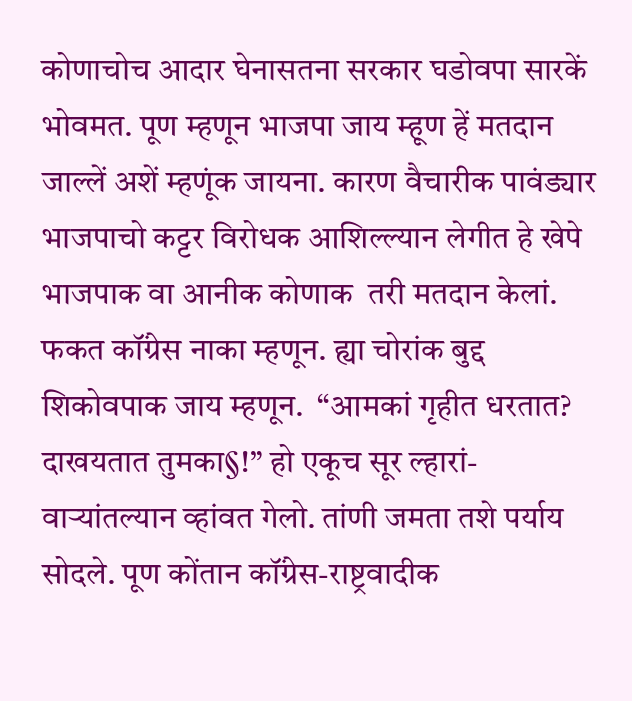कोणाचोच आदार घेनासतना सरकार घडोवपा सारकें भोवमत. पूण म्हणून भाजपा जाय म्हूण हें मतदान जाल्लें अशें म्हणूंक जायना. कारण वैचारीक पावंड्यार भाजपाचो कट्टर विरोधक आशिल्ल्यान लेगीत हे खेपे भाजपाक वा आनीक कोणाक  तरी मतदान केलां. फकत कॉंग्रेस नाका म्हणून. ह्या चोरांक बुद्द शिकोवपाक जाय म्हणून.  “आमकां गृहीत धरतात? दाखयतात तुमका§!” हो एकूच सूर ल्हारां-वार्‍यांतल्यान व्हांवत गेलो. तांणी जमता तशे पर्याय सोदले. पूण कोंतान कॉंग्रेस-राष्ट्रवादीक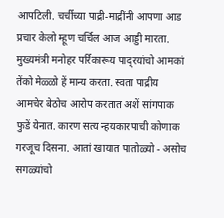आपटिली. चर्चीच्या पाद्री-माद्रींनी आपणा आड प्रचार केलो म्हूण चर्चिल आज आड्डी मारता. मुख्यमंत्री मनोहर पर्रिकारूय पाद्‌‌रयांचो आमकां तेंको मेळ्ळो हें मान्य करता. स्वता पाद्रीय आमचेर बेठोच आरोप करतात अशें सांगपाक फुडें येनात. कारण सत्य न्हयकारपाची कोणाक गरजूच दिसना. आतां खायात पातोळ्यो - असोच सगळ्यांचो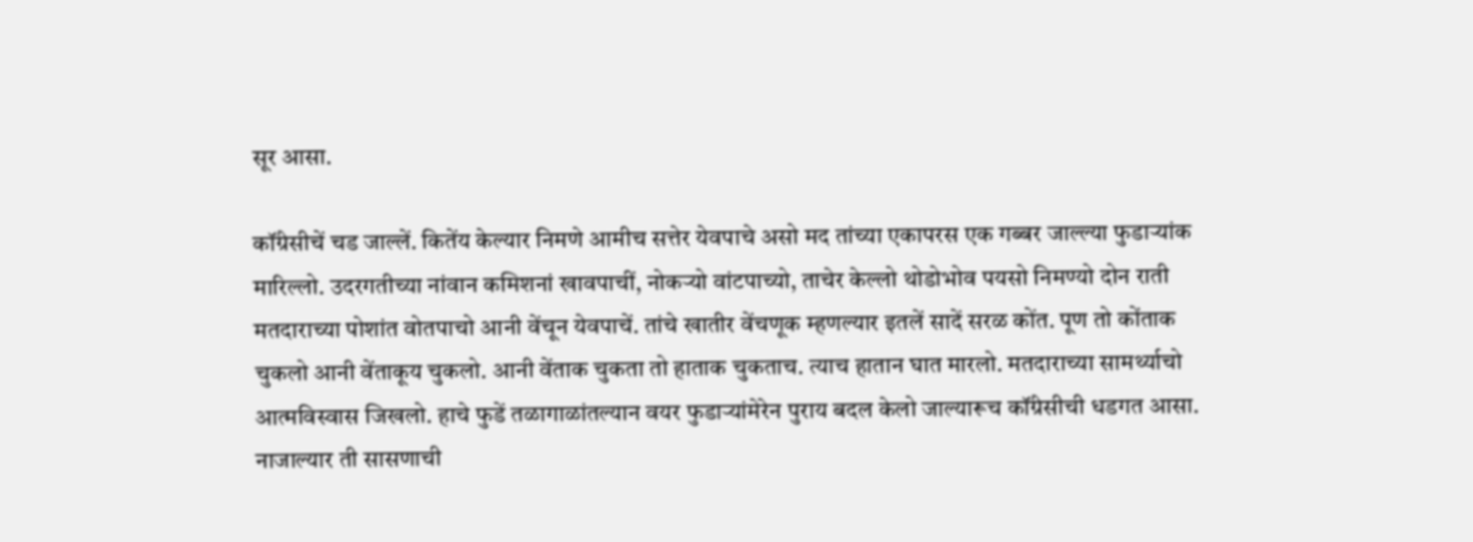सूर आसा.

कॉंग्रेसीचें चड जाल्लें. कितेंय केल्यार निमणे आमीच सत्तेर येवपाचे असो मद तांच्या एकापरस एक गब्बर जाल्ल्या फुडार्‍यांक मारिल्लो. उदरगतीच्या नांवान कमिशनां खावपाचीं, नोकर्‍यो वांटपाच्यो, ताचेर केल्लो थोडोभोव पयसो निमण्यो दोन राती मतदाराच्या पोशांत वोतपाचो आनी वेंचून येवपाचें. तांचे खातीर वेंचणूक म्हणल्यार इतलें सादें सरळ कोंत. पूण तो कोंताक चुकलो आनी वेंताकूय चुकलो. आनी वेंताक चुकता तो हाताक चुकताच. त्याच हातान घात मारलो. मतदाराच्या सामर्थ्याचो आत्मविस्वास जिखलो. हाचे फुडें तळागाळांतल्यान वयर फुडार्‍यांमेरेन पुराय बदल केलो जाल्यारूच कॉंग्रेसीची धडगत आसा. नाजाल्यार ती सासणाची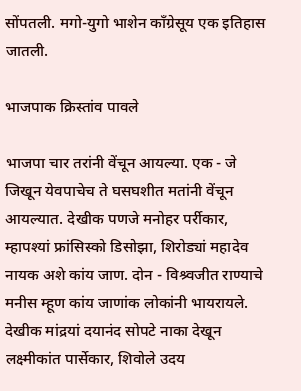सोंपतली. मगो-युगो भाशेन कॉंग्रेसूय एक इतिहास जातली.

भाजपाक क्रिस्तांव पावले

भाजपा चार तरांनी वेंचून आयल्या. एक - जे जिखून येवपाचेच ते घसघशीत मतांनी वेंचून आयल्यात. देखीक पणजे मनोहर पर्रीकार, म्हापश्यां फ्रांसिस्को डिसोझा, शिरोड्यां महादेव नायक अशे कांय जाण. दोन - विश्र्वजीत राण्याचे मनीस म्हूण कांय जाणांक लोकांनी भायरायले. देखीक मांद्रयां दयानंद सोपटे नाका देखून लक्ष्मीकांत पार्सेकार, शिवोले उदय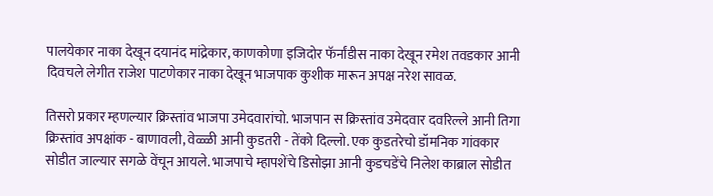पालयेकार नाका देखून दयानंद मांद्रेकार, काणकोणा इजिदोर फॅर्नांडीस नाका देखून रमेश तवडकार आनी दिवचले लेगीत राजेश पाटणेकार नाका देखून भाजपाक कुशीक मारून अपक्ष नरेश सावळ.

तिसरो प्रकार म्हणल्यार क्रिस्तांव भाजपा उमेदवारांचो. भाजपान स क्रिस्तांव उमेदवार दवरिल्ले आनी तिगा क्रिस्तांव अपक्षांक - बाणावली, वेळ्ळी आनी कुडतरी - तेंको दिल्लो. एक कुडतरेचो डॉमनिक गांवकार सोडीत जाल्यार सगळे वेंचून आयले. भाजपाचे म्हापशेंचे डिसोझा आनी कुडचडेंचे निलेश काब्राल सोडीत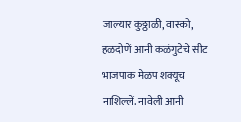जाल्यार कुठ्ठाळी, वास्को, हळदोणें आनी कळंगुटेचे सीट भाजपाक मेळप शक्यूच नाशिल्लें. नावेली आनी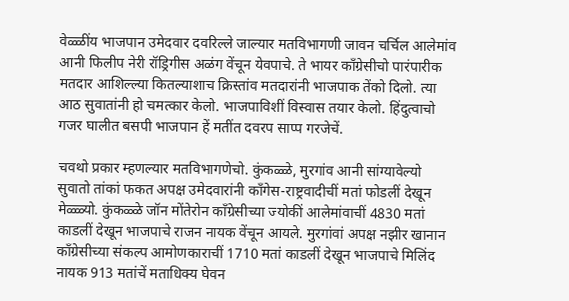वेळ्ळींय भाजपान उमेदवार दवरिल्ले जाल्यार मतविभागणी जावन चर्चिल आलेमांव आनी फिलीप नेरी रॉड्रिगीस अळंग वेंचून येवपाचे. ते भायर कॉंग्रेसीचो पारंपारीक मतदार आशिल्ल्या कितल्याशाच क्रिस्तांव मतदारांनी भाजपाक तेंको दिलो. त्या आठ सुवातांनी हो चमत्कार केलो. भाजपाविशीं विस्वास तयार केलो. हिंदुत्वाचो गजर घालीत बसपी भाजपान हें मतींत दवरप साप्प गरजेचें.

चवथो प्रकार म्हणल्यार मतविभागणेचो. कुंकळ्ळे, मुरगांव आनी सांग्यावेल्यो सुवातो तांकां फकत अपक्ष उमेदवारांनी कॉंगेस-राष्ट्रवादीचीं मतां फोडलीं देखून मेळ्ळ्यो. कुंकळ्ळे जॉन मोंतेरोन कॉंग्रेसीच्या ज्योकीं आलेमांवाचीं 4830 मतां काडलीं देखून भाजपाचे राजन नायक वेंचून आयले. मुरगांवां अपक्ष नझीर खानान कॉंग्रेसीच्या संकल्प आमोणकाराचीं 1710 मतां काडलीं देखून भाजपाचे मिलिंद नायक 913 मतांचें मताधिक्य घेवन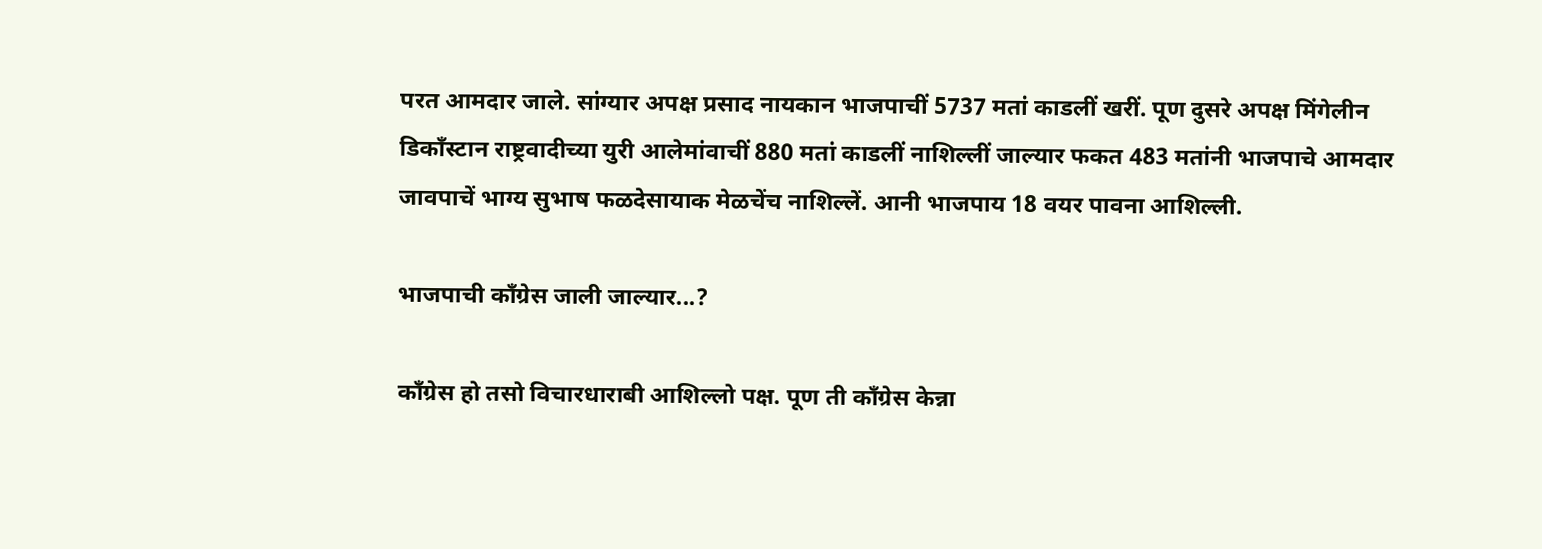परत आमदार जाले. सांग्यार अपक्ष प्रसाद नायकान भाजपाचीं 5737 मतां काडलीं खरीं. पूण दुसरे अपक्ष मिंगेलीन डिकाँस्टान राष्ट्रवादीच्या युरी आलेमांवाचीं 880 मतां काडलीं नाशिल्लीं जाल्यार फकत 483 मतांनी भाजपाचे आमदार जावपाचें भाग्य सुभाष फळदेसायाक मेळचेंच नाशिल्लें. आनी भाजपाय 18 वयर पावना आशिल्ली.

भाजपाची कॉंग्रेस जाली जाल्यार...?

काँग्रेस हो तसो विचारधाराबी आशिल्लो पक्ष. पूण ती काँग्रेस केन्ना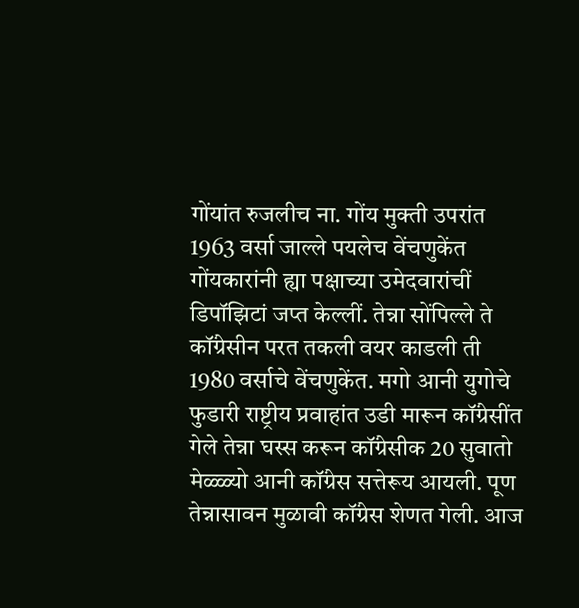गोंयांत रुजलीच ना. गोंय मुक्ती उपरांत 1963 वर्सा जाल्ले पयलेच वेंचणुकेंत गोंयकारांनी ह्या पक्षाच्या उमेदवारांचीं डिपॉझिटां जप्त केल्लीं. तेन्ना सोंपिल्ले ते कॉंग्रेसीन परत तकली वयर काडली ती 1980 वर्साचे वेंचणुकेंत. मगो आनी युगोचे फुडारी राष्ट्रीय प्रवाहांत उडी मारून कॉंग्रेसींत गेले तेन्ना घस्स करून कॉंग्रेसीक 20 सुवातो मेळ्ळ्यो आनी कॉंग्रेस सत्तेरूय आयली. पूण तेन्नासावन मुळावी कॉंग्रेस शेणत गेली. आज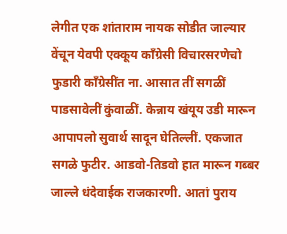लेगीत एक शांताराम नायक सोडीत जाल्यार वेंचून येवपी एक्कूय कॉंग्रेसी विचारसरणेचो फुडारी कॉंग्रेसींत ना. आसात तीं सगळीं पाडसावेलीं कुंवाळीं. केन्नाय खंयूय उडी मारून आपापलो सुवार्थ सादून घेतिल्लीं. एकजात सगळे फुटीर. आडवो-तिडवो हात मारून गब्बर जाल्ले धंदेवाईक राजकारणी. आतां पुराय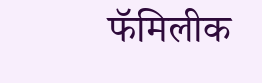फॅमिलीक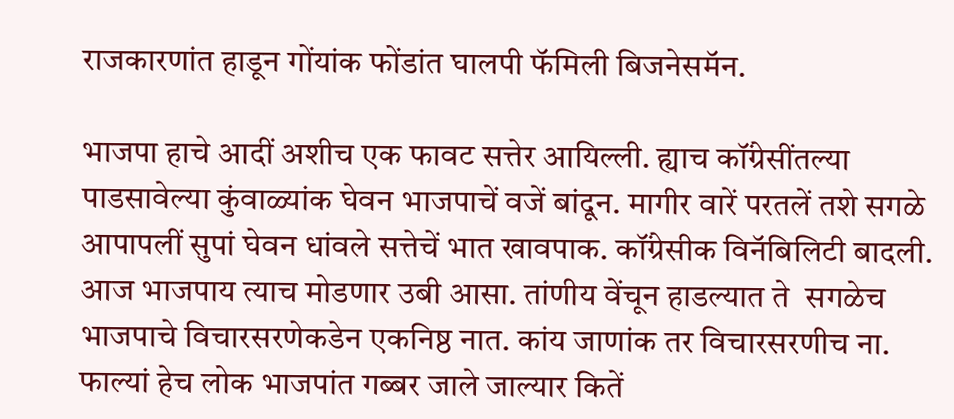राजकारणांत हाडून गोंयांक फोंडांत घालपी फॅमिली बिजनेसमॅन.

भाजपा हाचे आदीं अशीच एक फावट सत्तेर आयिल्ली. ह्याच कॉंग्रेसींतल्या पाडसावेल्या कुंवाळ्यांक घेवन भाजपाचें वजें बांदून. मागीर वारें परतलें तशे सगळे आपापलीं सुपां घेवन धांवले सत्तेचें भात खावपाक. कॉंग्रेसीक विनॅबिलिटी बादली. आज भाजपाय त्याच मोडणार उबी आसा. तांणीय वेंचून हाडल्यात ते  सगळेच भाजपाचे विचारसरणेकडेन एकनिष्ठ नात. कांय जाणांक तर विचारसरणीच ना. फाल्यां हेच लोक भाजपांत गब्बर जाले जाल्यार कितें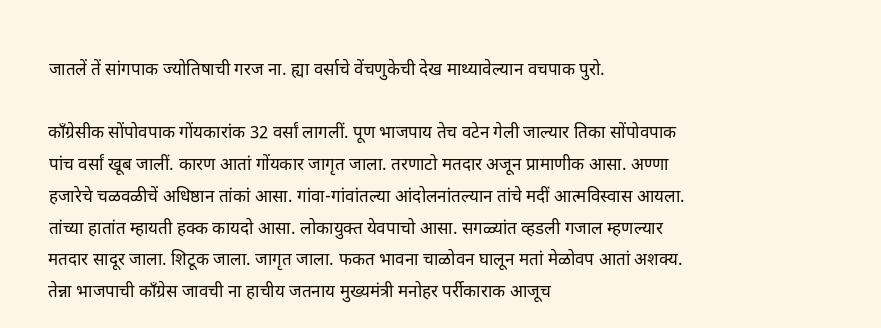जातलें तें सांगपाक ज्योतिषाची गरज ना. ह्या वर्साचे वेंचणुकेची देख माथ्यावेल्यान वचपाक पुरो.

कॉंग्रेसीक सोंपोवपाक गोंयकारांक 32 वर्सां लागलीं. पूण भाजपाय तेच वटेन गेली जाल्यार तिका सोंपोवपाक पांच वर्सां खूब जालीं. कारण आतां गोंयकार जागृत जाला. तरणाटो मतदार अजून प्रामाणीक आसा. अण्णा हजारेचे चळवळीचें अधिष्ठान तांकां आसा. गांवा-गांवांतल्या आंदोलनांतल्यान तांचे मदीं आत्मविस्वास आयला. तांच्या हातांत म्हायती हक्क कायदो आसा. लोकायुक्त येवपाचो आसा. सगळ्यांत व्हडली गजाल म्हणल्यार मतदार सादूर जाला. शिटूक जाला. जागृत जाला. फकत भावना चाळोवन घालून मतां मेळोवप आतां अशक्य. तेन्ना भाजपाची कॉंग्रेस जावची ना हाचीय जतनाय मुख्यमंत्री मनोहर पर्रीकाराक आजूच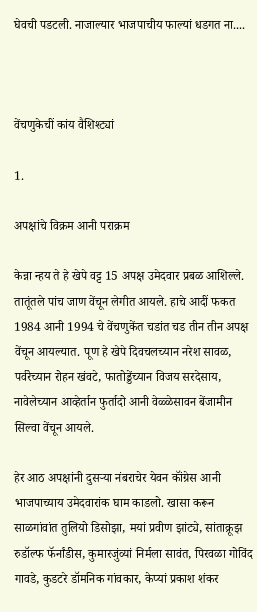घेवची पडटली. नाजाल्यार भाजपाचीय फाल्यां धडगत ना....



वेंचणुकेचीं कांय वैशिश्ट्यां

1.

अपक्षांचे विक्रम आनी पराक्रम

केन्ना न्हय ते हे खेपे वट्ट 15 अपक्ष उमेदवार प्रबळ आशिल्ले. तातूंतले पांच जाण वेंचून लेगीत आयले. हाचे आदीं फकत 1984 आनी 1994 चे वेंचणुकेंत चडांत चड तीन तीन अपक्ष वेंचून आयल्यात. पूण हे खेपे दिवचलच्यान नरेश सावळ, पर्वरेच्यान रोहन खंवटे, फातोड्डेंच्यान विजय सरदेसाय, नावेलेच्यान आव्हेर्तान फुर्तादो आनी वेळ्ळेसावन बेंजामीन सिल्वा वेंचून आयले.

हेर आठ अपक्षांनी दुसर्‍या नंबराचेर येवन कॉंग्रेस आनी भाजपाच्याय उमेदवारांक घाम काडलो. खासा करून साळगांवांत तुलियो डिसोझा, मयां प्रवीण झांट्ये, सांताक्रूझ रुडॉल्फ फॅर्नांडीस, कुमारजुंव्यां निर्मला सावंत, पिरवळा गोविंद गावडे, कुडटरे डॉमनिक गांवकार, केप्यां प्रकाश शंकर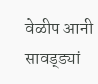वेळीप आनी सावड्‌ड्यां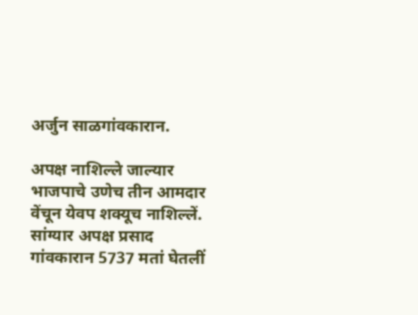अर्जुन साळगांवकारान.

अपक्ष नाशिल्ले जाल्यार भाजपाचे उणेच तीन आमदार वेंचून येवप शक्यूच नाशिल्लें. सांग्यार अपक्ष प्रसाद गांवकारान 5737 मतां घेतलीं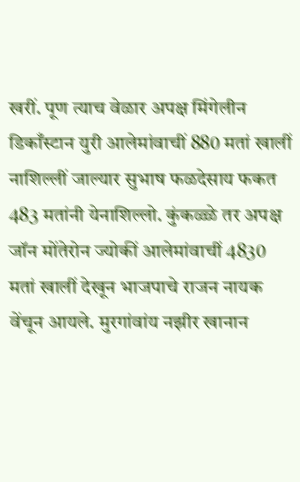खरीं. पूण त्याच वेळार अपक्ष मिंगेलीन डिकाँस्टान युरी आलेमांवाचीं 880 मतां खालीं नाशिल्लीं जाल्यार सुभाष फळदेसाय फकत 483 मतांनी येनाशिल्लो. कुंकळ्ळे तर अपक्ष जॉन मोंतेरोन ज्योकीं आलेमांवाचीं 4830 मतां खालीं देखून भाजपाचे राजन नायक वेंचून आयले. मुरगांवांय नझीर खानान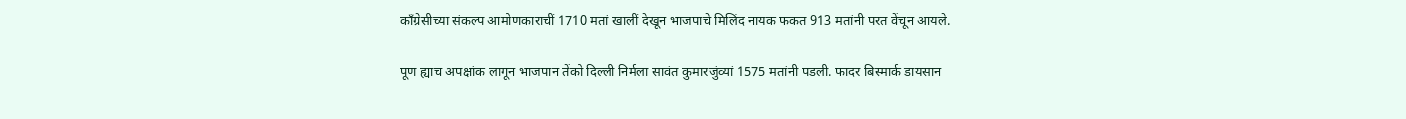कॉंग्रेसीच्या संकल्प आमोणकाराचीं 1710 मतां खालीं देखून भाजपाचे मिलिंद नायक फकत 913 मतांनी परत वेंचून आयले.

पूण ह्याच अपक्षांक लागून भाजपान तेंको दिल्ली निर्मला सावंत कुमारजुंव्यां 1575 मतांनी पडली. फादर बिस्मार्क डायसान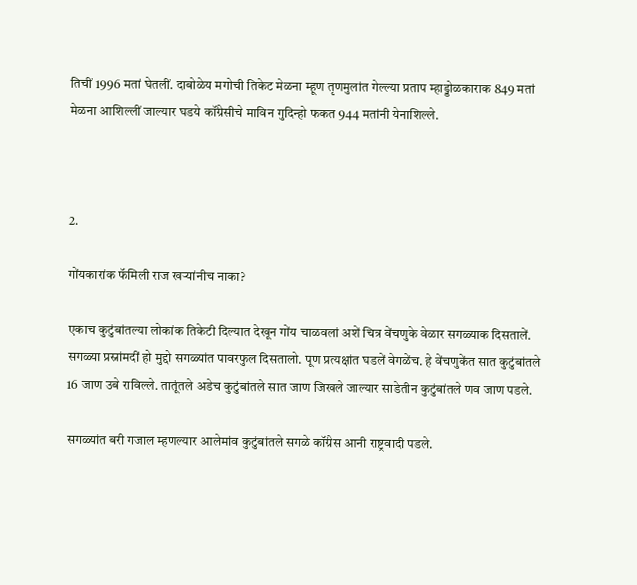तिचीं 1996 मतां घेतलीं. दाबोळेय मगोची तिकेट मेळना म्हूण तृणमुलांत गेल्ल्या प्रताप म्हाड्डोळकाराक 849 मतां मेळना आशिल्लीं जाल्यार घडये कॉंग्रेसीचे माविन गुदिन्हो फकत 944 मतांनी येनाशिल्ले.



2.

गोंयकारांक फॅमिली राज खर्‍यांनीच नाका?

एकाच कुटुंबांतल्या लोकांक तिकेटी दिल्यात देखून गोंय चाळवलां अशें चित्र वेंचणुके वेळार सगळ्याक दिसतालें. सगळ्या प्रस्नांमदीं हो मुद्दो सगळ्यांत पावरफुल दिसतालो. पूण प्रत्यक्षांत घडलें वेगळेंच. हे वेंचणुकेंत सात कुटुंबांतले 16 जाण उबे राविल्ले. तातूंतले अडेच कुटुंबांतले सात जाण जिखले जाल्यार साडेतीन कुटुंबांतले णव जाण पडले.

सगळ्यांत बरी गजाल म्हणल्यार आलेमांव कुटुंबांतले सगळे कॉंग्रेस आनी राष्ट्रवादी पडले.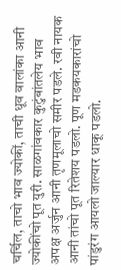चर्चिल, ताचो भाव ज्योकीं, ताची धूव वालांका आनी ज्योकींचो पूत युरी. साळगांवकार कुटुंबांतलेय भाव अपक्ष अर्जुन आनी तृणमूलाचो समीर पडले. रवी नायक आनी तांचो पूत रितेशय पडलो. पूण मडकयकारांचो पांडुरंग आयलो जाल्यार धाकू पडलो.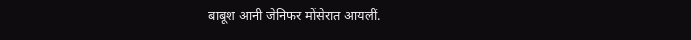बाबूश आनी जेनिफर मोंसेरात आयलीं.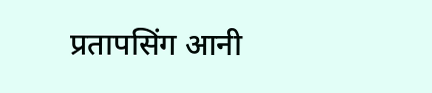प्रतापसिंग आनी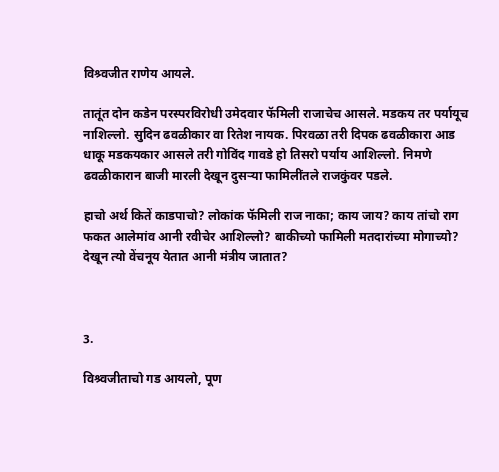विश्र्वजीत राणेय आयले.

तातूंत दोन कडेन परस्परविरोधी उमेदवार फॅमिली राजाचेच आसले. मडकय तर पर्यायूच नाशिल्लो. सुदिन ढवळीकार वा रितेश नायक. पिरवळा तरी दिपक ढवळीकारा आड धाकू मडकयकार आसले तरी गोविंद गावडे हो तिसरो पर्याय आशिल्लो. निमणे ढवळीकारान बाजी मारली देखून दुसर्‍या फामिलींतले राजकुंवर पडले.

हाचो अर्थ कितें काडपाचो? लोकांक फॅमिली राज नाका; काय जाय? काय तांचो राग फकत आलेमांव आनी रवीचेर आशिल्लो? बाकीच्यो फामिली मतदारांच्या मोगाच्यो? देखून त्यो वेंचनूय येतात आनी मंत्रीय जातात?



3.

विश्र्वजीताचो गड आयलो, पूण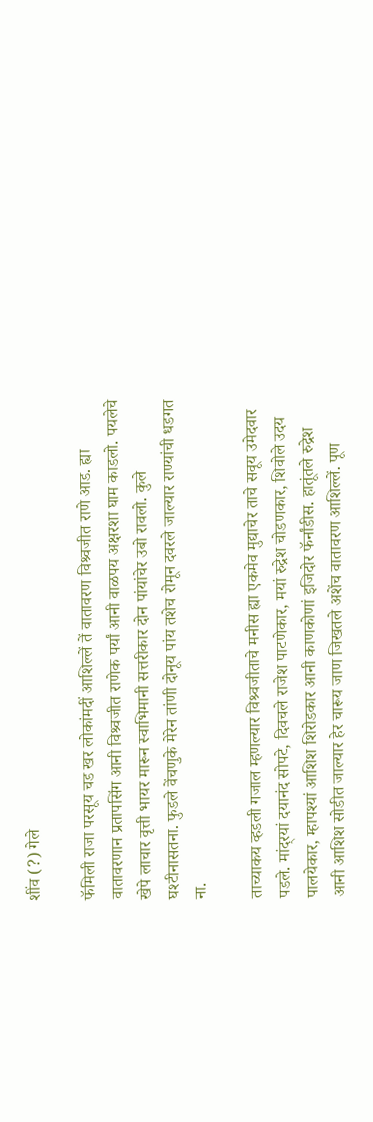शींव (?) गेले

फॅमिली राजा परसूय चड खर लोकांमदीं आशिल्लें तें वातावरण विश्र्वजीत राणे आड. ह्या वातावरणान प्रतापसिंग आनी विश्र्वजीत राणेक पर्यां आनी वाळपय अक्षरशा घाम काडलो. पयलेचे खेपे लाचार वृत्ती भायर मारून स्वाभिमानी सत्तरीकार दोन पांयांचेर उबो रावलो. कुले घश्टीनासतना. फुडले वेंचणुके मेरेन तांणी दोनूय पांय तशेच रोमून दवरले जाल्यार राण्यांची धडगत ना.

ताच्याकय व्हडली गजाल म्हणल्यार विश्र्वजीताचे मनीस ह्या एकमेव मुद्याचेर ताचे सवूय उमेदवार पडले. मांद्‌‌रयां दयानंद सोपटे, दिवचले राजेश पाटणेकार, मयां रुद्रेश चोडणकार, शिवोले उदय पालयेकार, म्हापश्यां आशिश शिरोडकार आनी काणकोणां इजिदोर फॅर्नांडीस. हातूंतले रुद्रेश आनी आशिश सोडीत जाल्यार हेर चारूय जाण जिखतले अशेंच वातावरण आशिल्लें. पूण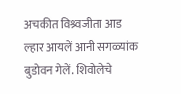अचकीत विश्र्वजीता आड ल्हार आयलें आनी सगळ्यांक बुडोवन गेलें. शिवोलेचे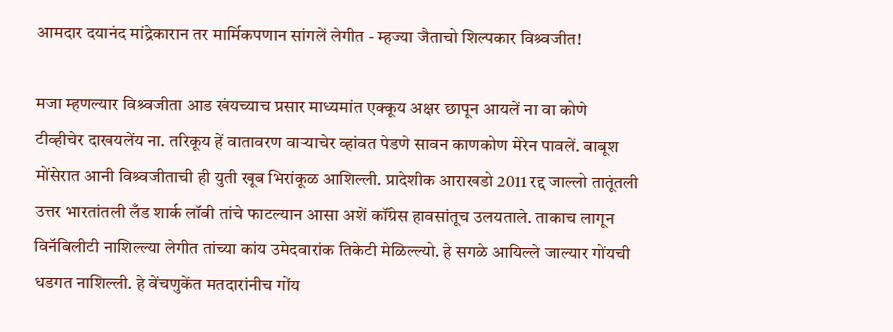आमदार दयानंद मांद्रेकारान तर मार्मिकपणान सांगलें लेगीत - म्हज्या जैताचो शिल्पकार विश्र्वजीत!

मजा म्हणल्यार विश्र्वजीता आड खंयच्याच प्रसार माध्यमांत एक्कूय अक्षर छापून आयलें ना वा कोणे  टीव्हीचेर दाखयलेंय ना. तरिकूय हें वातावरण वार्‍याचेर व्हांवत पेडणे सावन काणकोण मेरेन पावलें. बाबूश मोंसेरात आनी विश्र्वजीताची ही युती खूब भिरांकूळ आशिल्ली. प्रादेशीक आराखडो 2011 रद्द जाल्लो तातूंतली उत्तर भारतांतली लँड शार्क लॉबी तांचे फाटल्यान आसा अशें कॉंग्रेस हावसांतूच उलयताले. ताकाच लागून विनॅबिलीटी नाशिल्ल्या लेगीत तांच्या कांय उमेदवारांक तिकेटी मेळिल्ल्यो. हे सगळे आयिल्ले जाल्यार गोंयची धडगत नाशिल्ली. हे वेंचणुकेंत मतदारांनीच गोंय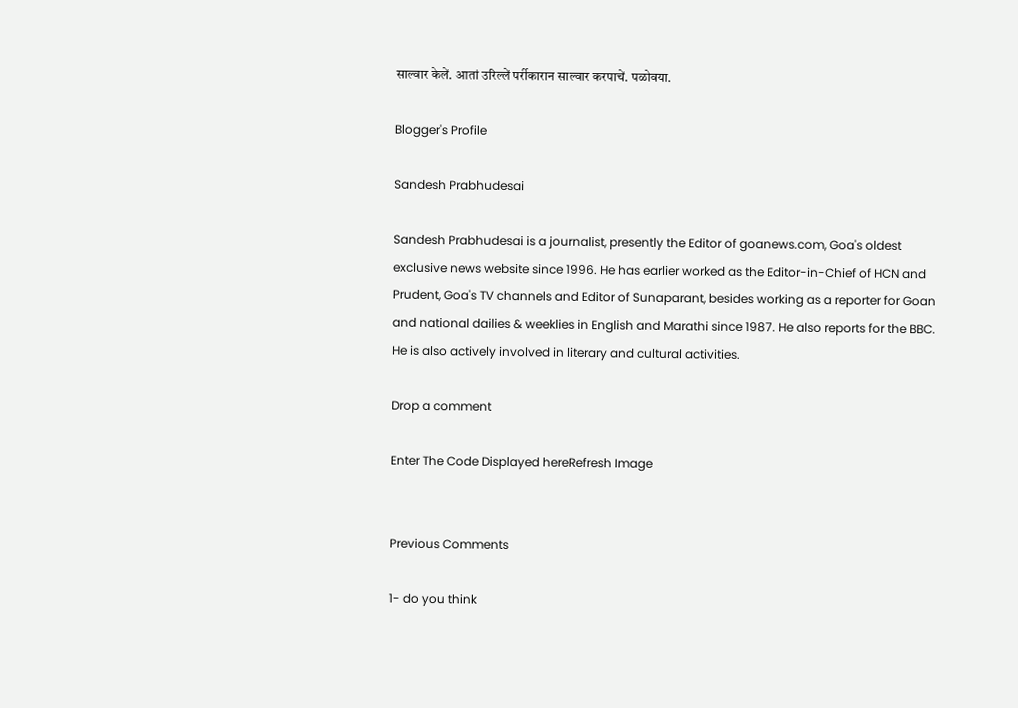साल्वार केलें. आतां उरिल्लें पर्रीकारान साल्वार करपाचें. पळोवया.

Blogger's Profile

Sandesh Prabhudesai

Sandesh Prabhudesai is a journalist, presently the Editor of goanews.com, Goa's oldest exclusive news website since 1996. He has earlier worked as the Editor-in-Chief of HCN and Prudent, Goa's TV channels and Editor of Sunaparant, besides working as a reporter for Goan and national dailies & weeklies in English and Marathi since 1987. He also reports for the BBC. He is also actively involved in literary and cultural activities.

Drop a comment

Enter The Code Displayed hereRefresh Image


Previous Comments

1- do you think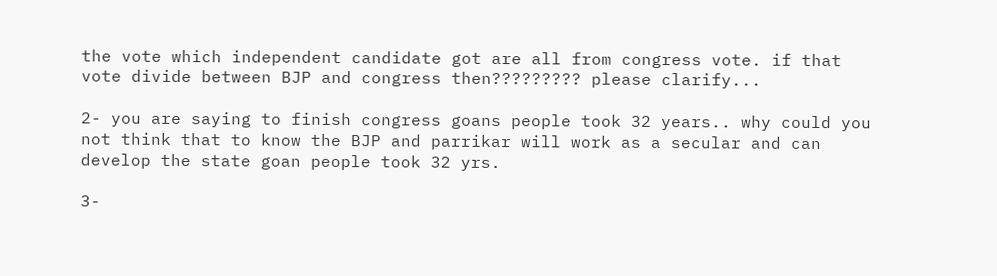the vote which independent candidate got are all from congress vote. if that vote divide between BJP and congress then????????? please clarify...

2- you are saying to finish congress goans people took 32 years.. why could you not think that to know the BJP and parrikar will work as a secular and can develop the state goan people took 32 yrs.

3-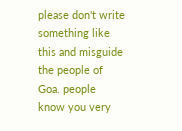please don't write something like this and misguide the people of Goa. people know you very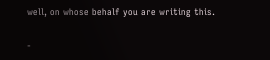well, on whose behalf you are writing this.

-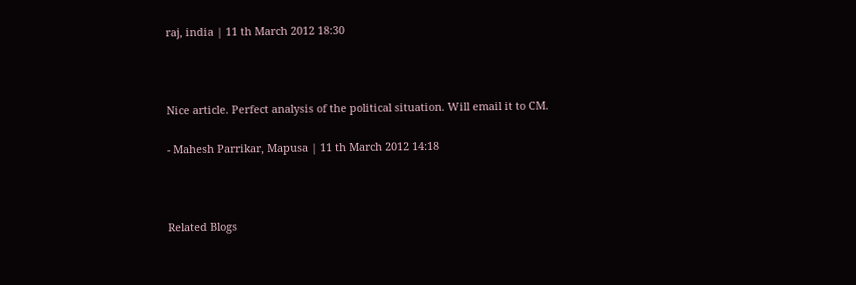raj, india | 11 th March 2012 18:30



Nice article. Perfect analysis of the political situation. Will email it to CM.

- Mahesh Parrikar, Mapusa | 11 th March 2012 14:18



Related Blogs